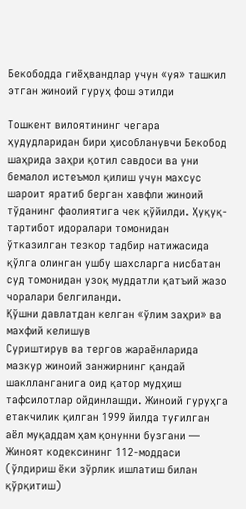Бекободда гиёҳвандлар учун «уя» ташкил этган жиноий гуруҳ фош этилди

Тошкент вилоятининг чегара ҳудудларидан бири ҳисобланувчи Бекобод шаҳрида заҳри қотил савдоси ва уни бемалол истеъмол қилиш учун махсус шароит яратиб берган хавфли жиноий тўданинг фаолиятига чек қўйилди. Ҳуқуқ-тартибот идоралари томонидан ўтказилган тезкор тадбир натижасида қўлга олинган ушбу шахсларга нисбатан суд томонидан узоқ муддатли қатъий жазо чоралари белгиланди.
Қўшни давлатдан келган «ўлим заҳри» ва махфий келишув
Суриштирув ва тергов жараёнларида мазкур жиноий занжирнинг қандай шаклланганига оид қатор мудҳиш тафсилотлар ойдинлашди. Жиноий гуруҳга етакчилик қилган 1999 йилда туғилган аёл муқаддам ҳам қонунни бузгани — Жиноят кодексининг 112-моддаси (ўлдириш ёки зўрлик ишлатиш билан қўрқитиш)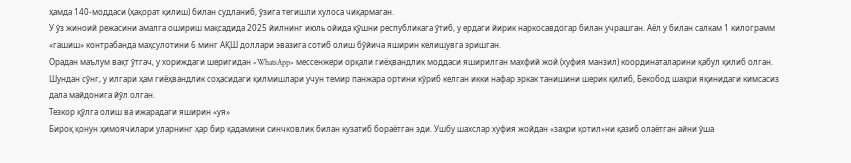ҳамда 140-моддаси (ҳақорат қилиш) билан судланиб, ўзига тегишли хулоса чиқармаган.
У ўз жиноий режасини амалга ошириш мақсадида 2025 йилнинг июль ойида қўшни республикага ўтиб, у ердаги йирик наркосавдогар билан учрашган. Аёл у билан салкам 1 килограмм «гашиш» контрабанда маҳсулотини 6 минг АҚШ доллари эвазига сотиб олиш бўйича яширин келишувга эришган.
Орадан маълум вақт ўтгач, у хориждаги шеригидан «WhatsApp» мессенжери орқали гиёҳвандлик моддаси яширилган махфий жой (хуфия манзил) координаталарини қабул қилиб олган. Шундан сўнг, у илгари ҳам гиёҳвандлик соҳасидаги қилмишлари учун темир панжара ортини кўриб келган икки нафар эркак танишини шерик қилиб, Бекобод шаҳри яқинидаги кимсасиз дала майдонига йўл олган.
Тезкор қўлга олиш ва ижарадаги яширин «уя»
Бироқ қонун ҳимоячилари уларнинг ҳар бир қадамини синчковлик билан кузатиб бораётган эди. Ушбу шахслар хуфия жойдан «заҳри қотил»ни қазиб олаётган айни ўша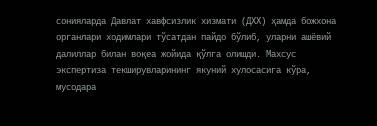сонияларда Давлат хавфсизлик хизмати (ДХХ) ҳамда божхона органлари ходимлари тўсатдан пайдо бўлиб, уларни ашёвий далиллар билан воқеа жойида қўлга олишди. Махсус экспертиза текширувларининг якуний хулосасига кўра, мусодара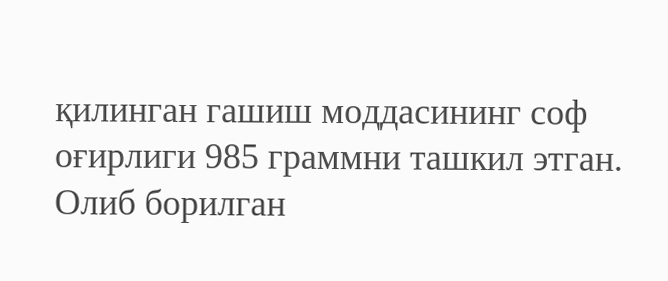қилинган гашиш моддасининг соф оғирлиги 985 граммни ташкил этган.
Олиб борилган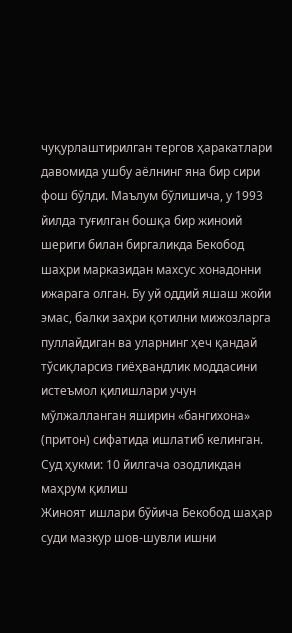чуқурлаштирилган тергов ҳаракатлари давомида ушбу аёлнинг яна бир сири фош бўлди. Маълум бўлишича, у 1993 йилда туғилган бошқа бир жиноий шериги билан биргаликда Бекобод шаҳри марказидан махсус хонадонни ижарага олган. Бу уй оддий яшаш жойи эмас, балки заҳри қотилни мижозларга пуллайдиган ва уларнинг ҳеч қандай тўсиқларсиз гиёҳвандлик моддасини истеъмол қилишлари учун мўлжалланган яширин «бангихона» (притон) сифатида ишлатиб келинган.
Суд ҳукми: 10 йилгача озодликдан маҳрум қилиш
Жиноят ишлари бўйича Бекобод шаҳар суди мазкур шов-шувли ишни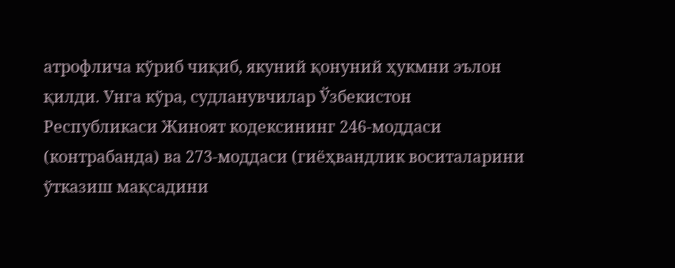атрофлича кўриб чиқиб, якуний қонуний ҳукмни эълон қилди. Унга кўра, судланувчилар Ўзбекистон Республикаси Жиноят кодексининг 246-моддаси (контрабанда) ва 273-моддаси (гиёҳвандлик воситаларини ўтказиш мақсадини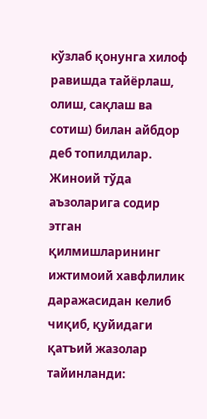кўзлаб қонунга хилоф равишда тайёрлаш, олиш, сақлаш ва сотиш) билан айбдор деб топилдилар.
Жиноий тўда аъзоларига содир этган қилмишларининг ижтимоий хавфлилик даражасидан келиб чиқиб, қуйидаги қатъий жазолар тайинланди: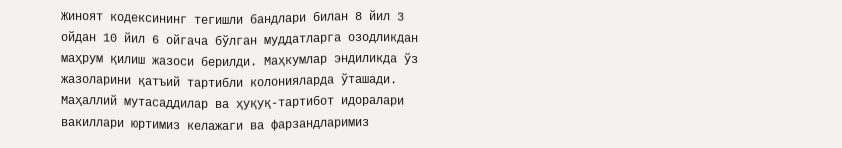Жиноят кодексининг тегишли бандлари билан 8 йил 3 ойдан 10 йил 6 ойгача бўлган муддатларга озодликдан маҳрум қилиш жазоси берилди. Маҳкумлар эндиликда ўз жазоларини қатъий тартибли колонияларда ўташади.
Маҳаллий мутасаддилар ва ҳуқуқ-тартибот идоралари вакиллари юртимиз келажаги ва фарзандларимиз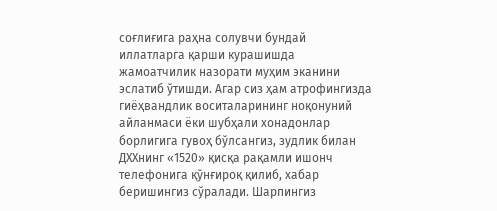соғлиғига раҳна солувчи бундай иллатларга қарши курашишда жамоатчилик назорати муҳим эканини эслатиб ўтишди. Агар сиз ҳам атрофингизда гиёҳвандлик воситаларининг ноқонуний айланмаси ёки шубҳали хонадонлар борлигига гувоҳ бўлсангиз, зудлик билан ДХХнинг «1520» қисқа рақамли ишонч телефонига қўнғироқ қилиб, хабар беришингиз сўралади. Шарпингиз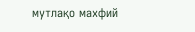мутлақо махфий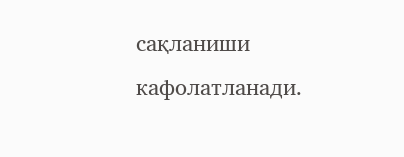сақланиши кафолатланади.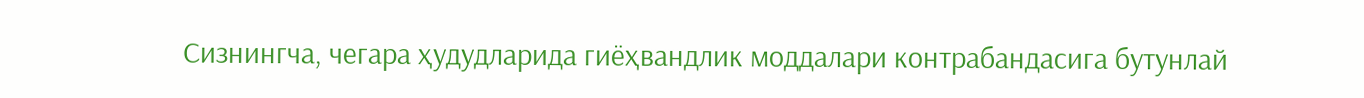Сизнингча, чегара ҳудудларида гиёҳвандлик моддалари контрабандасига бутунлай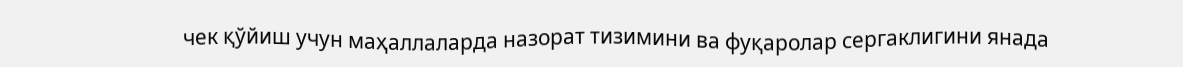чек қўйиш учун маҳаллаларда назорат тизимини ва фуқаролар сергаклигини янада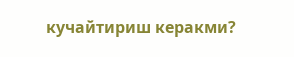кучайтириш керакми?